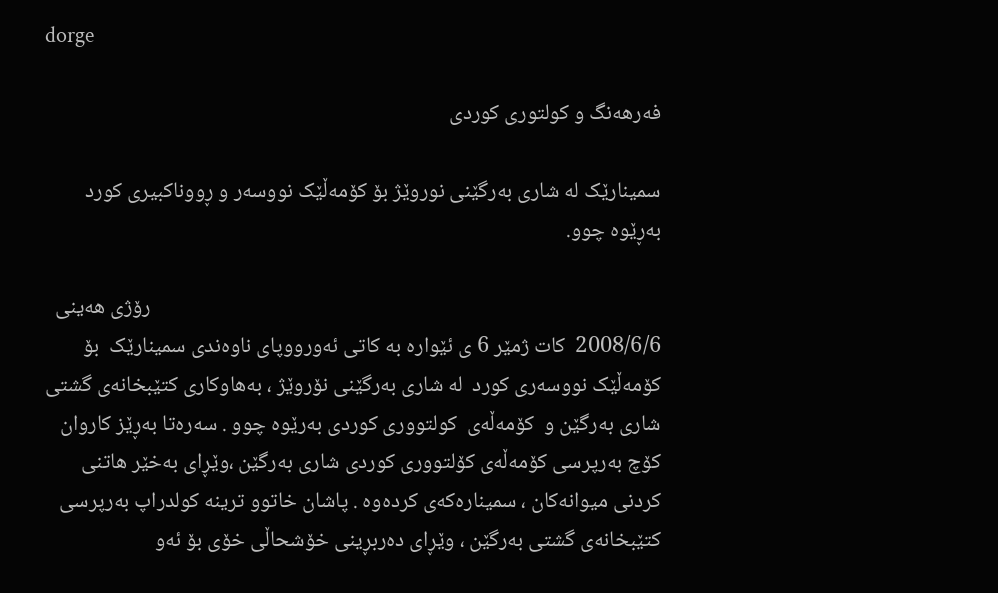dorge

فەرهەنگ و کولتوری کوردی

سمینارێک له‌ شاری به‌رگێنی نوروێژ بۆ کۆمه‌ڵێک نووسه‌ر و ڕووناکبیری کورد به‌ڕێوه‌ چوو.

                                                                                                         رۆژی هه‌ینی  2008/6/6  کات ژمێر 6 ی ئێواره به‌ کاتی ئه‌ورووپای ناوه‌ندی سمینارێک  بۆ کۆمه‌ڵێک نووسه‌ری کورد  له‌ شاری به‌رگێنی نۆروێژ ، به‌هاوکاری کتێبخانه‌ی گشتی شاری به‌رگێن و  کۆمه‌ڵه‌ی  کولتووری کوردی به‌رێوه‌ چوو . سه‌ره‌تا به‌ڕێز کاروان کۆچ به‌رپرسی کۆمه‌ڵه‌ی کۆلتووری کوردی شاری به‌رگێن ،وێڕای‌ به‌خێر هاتنی کردنی میوانه‌کان ، سمیناره‌که‌ی کرده‌وه‌ . پاشان خاتوو ترینه‌ کولدراپ به‌رپرسی کتێبخانه‌ی گشتی به‌رگێن ، وێڕای ده‌ربڕینی خۆشحاڵی خۆی بۆ ئه‌و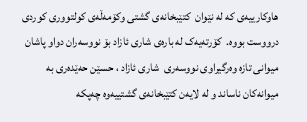هاوکارییه‌ی که‌ له‌ نێوان  کتێبخانه‌ی گشتی وکۆمه‌ڵه‌ی کولتووری کوردی درووست بووه‌.  کۆرته‌یه‌ک له‌ باره‌ی شاری ئازاد بۆ نووسه‌ران دواو پاشان  میوانی تازه‌ وه‌رگیراوی نووسه‌ری  شاری ئازاد ، حسێن حه‌ێده‌ری به‌ میوانه‌کان ناساند و له‌ لایه‌ن کتێبخانه‌ی گشتییه‌وه‌ چه‌پکه‌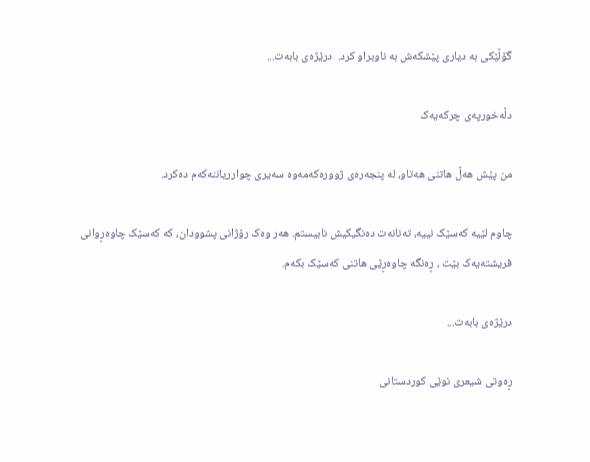گۆڵێکی به‌ دیاری پێشکه‌ش به‌ ناوبراو کرد.  درێژه‌ی بابه‌ت...

دڵه‌خو‌رپه‌ی چرکه‌یه‌ک

من پێش هه‌ڵ هاتنی هه‌تاو، له‌ پنجه‌ره‌ی ژووره‌که‌مه‌وه‌ سه‌یری چوارریاننه‌که‌م ده‌کرد.

چاوم لێیه‌ که‌سێک نییه‌، ته‌نانه‌ت ده‌نگیکیش نابیستم. هه‌ر وه‌ک رۆژانی پشوودان، که‌ که‌سێک چاوه‌ڕوانی فریشته‌یه‌ک بێت ، ‌ڕه‌نگه چاوه‌ڕێی هاتنی که‌سێک بکه‌م.

درێژه‌ی بابه‌ت...

ڕه‌وتی شیعری نوێی کوردستانی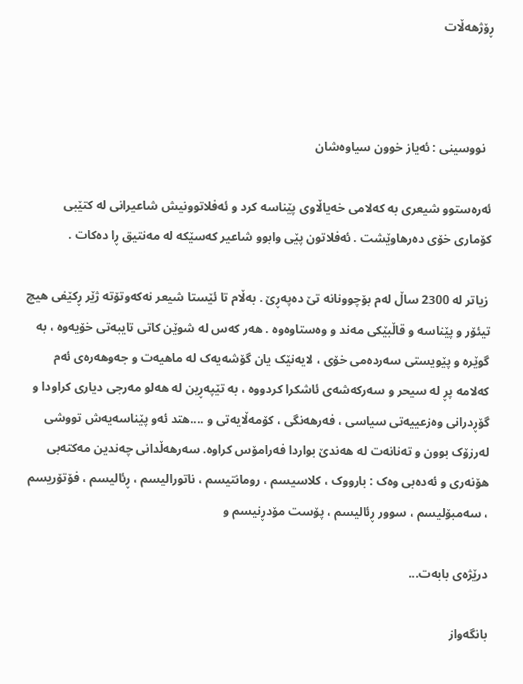ڕۆژهه‌ڵات



  نووسینی : ئه‌یاز خوون سیاوه‌شان

ئه‌ره‌ستوو شیعری به‌ که‌لامی خه‌یاڵاوی پێناسه‌ کرد و ئه‌فلاتوونیش شاعیرانی له‌ کتێبی کۆماری خۆی ده‌رهاوێشت . ئه‌فلاتون پێی وابوو شاعیر که‌سێکه‌ له‌ مه‌نتیق ڕا ده‌کات .

 زیاتر له‌ 2300 ساڵ له‌م بۆچوونانه‌ تێ ده‌په‌ڕێ . به‌ڵام تا ئێستا شیعر نه‌که‌وتۆته‌ ژێر ڕکێفی هیچ تیئۆر و پێناسه‌ و قاڵبێکی مه‌ند و وه‌ستاوه‌وه‌ . هه‌ر که‌س له‌ شوێن کاتی تایبه‌تی خۆیه‌وه‌ ، به‌ گوێره‌ و پێویستی سه‌رده‌می خۆی ، لایه‌نێک یان گۆشه‌یه‌ک له‌ ماهیه‌ت و جه‌وهه‌ره‌ی ئه‌م که‌لامه‌ پڕ له‌ سیحر و سه‌رکه‌شه‌ی ئاشکرا کردووه‌ ، به‌ تێپه‌ڕین له‌ هه‌لو مه‌رجی دیاری کراودا و گۆڕدرانی وه‌زعییه‌تی سیاسی ، فه‌رهه‌نگی ، کۆمه‌ڵایه‌تی و ....هتد ئه‌و پێناسه‌یه‌ش تووشی له‌رزۆک بوون و ته‌نانه‌ت له‌ هه‌ندێ بواردا فه‌رامۆس کراوه‌. سه‌رهه‌ڵدانی چه‌ندین مه‌کته‌بی هۆنه‌ری و ئه‌ده‌بی وه‌ک : بارووک ، کلاسیسم ، رومانتیسم ، ناتورالیسم ، ڕئالیسم ، فۆتۆریسم ، سه‌مبۆلیسم ، سوور ڕئالیسم ، پۆست مۆدڕنیسم و

درێژه‌ی بابه‌ت...

بانگەواز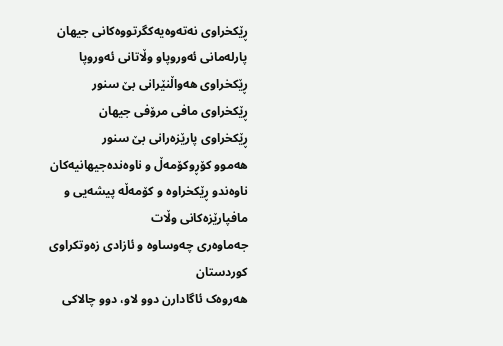ڕێکخراوی نەتەوەیەکگرتووەکانی جیهان
پارلەمانی ئەوروپاو وڵاتانی ئەوروپا
ڕێکخراوی هەواڵنێرانی بێ سنور
ڕێکخراوی مافی مرۆفی جیهان
ڕێکخراوی پارێزەرانی بێ سنور
هەموو کۆڕوکۆمەڵ و ناوەندەجیهانیەکان
ناوەندو ڕێکخراوە و کۆمەڵە پیشەیی و مافپارێزەکانی وڵات
جەماوەری چەوساوە و ئازادی زەوتکراوی کوردستان
هەروەک ئاگادارن دوو لاو، دوو چالاکی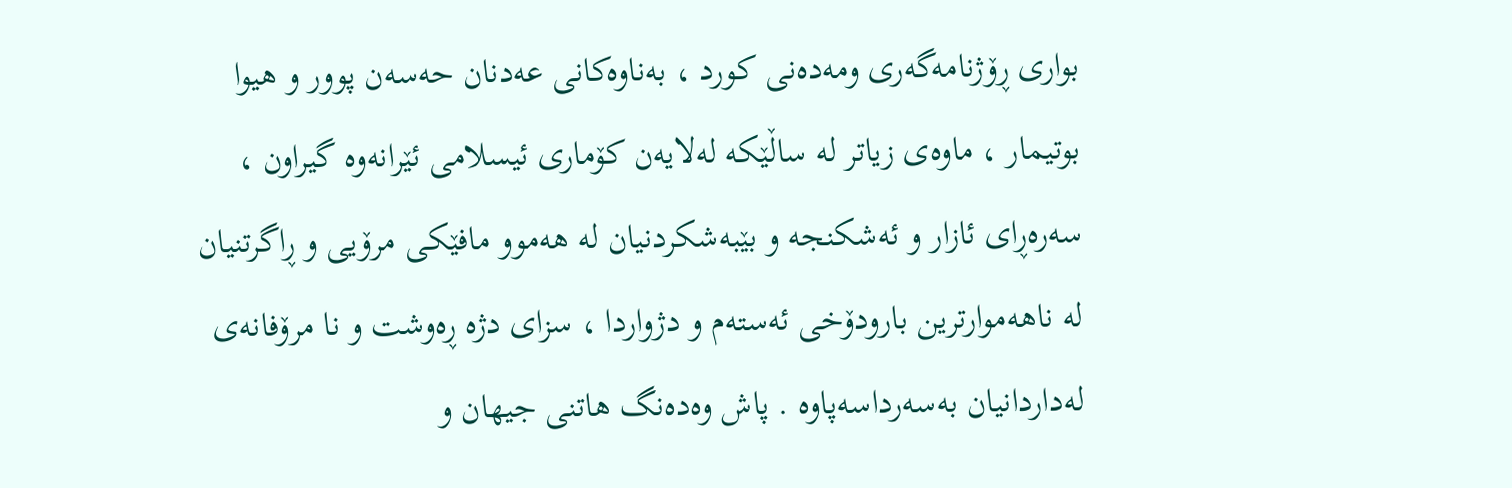بواری ڕۆژنامەگەری ومەدەنی کورد ، بەناوەکانی عەدنان حەسەن پوور و هیوا بوتیمار ، ماوەی زیاتر لە ساڵێکە لەلایەن کۆماری ئیسلامی ئێرانەوە گیراون ، سەرەڕای ئازار و ئەشکنجە و بێبەشکردنیان لە هەموو مافێکی مرۆیی و ڕاگرتنیان لە ناهەموارترین بارودۆخی ئەستەم و دژواردا ، سزای دژە ڕەوشت و نا مرۆفانەی لەداردانیان بەسەرداسەپاوە . پاش وەدەنگ هاتنی جیهان و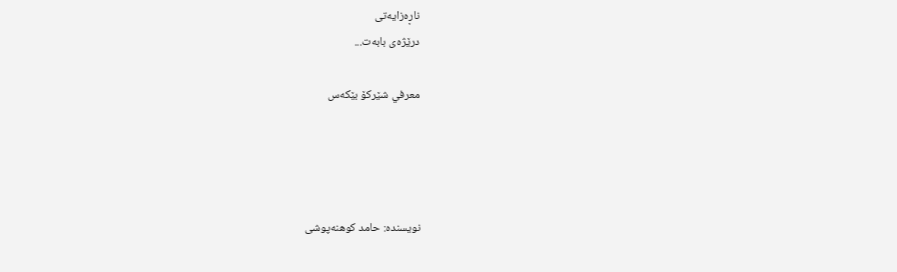ناڕەزایەتی
درێژه‌ی بابه‌ت...

معرفي شێركۆ بێكه‌س




نویسنده‌: حامد کوهنه‌پوشی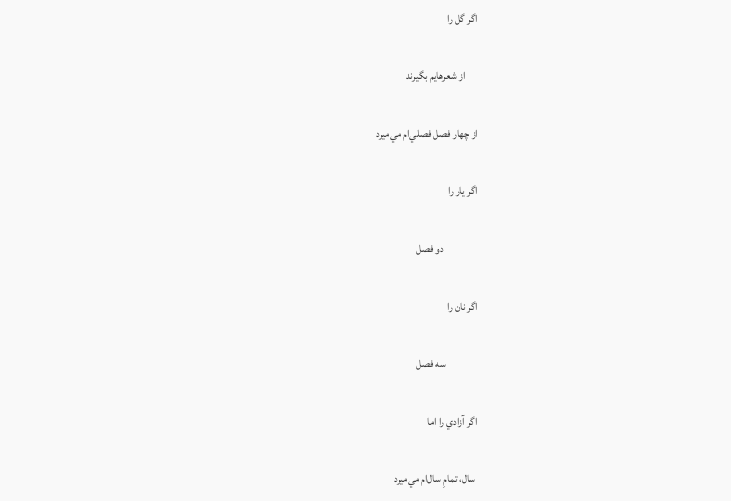اگر گل را

      از شعرهايم بگيرند

از چهار فصل فصلي‌ام مي‌ميرد

اگر يار را

                دو فصل

اگر نان را

               سه فصل

اگر آزادي را اما

 سال، تمامِ سال‌ام مي‌ميرد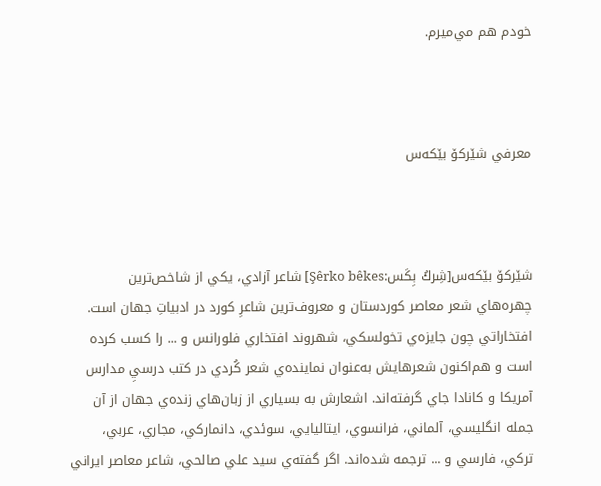خودم هم مي‌ميرم.



معرفي شێركۆ بێكه‌س



شێركۆ بێكه‌س[شِركُ بِكَس:Şêrko bêkes] شاعر آزادي، يكي از شاخص‌ترين چهره‌هاي شعر معاصر كوردستان و معروف‌ترين شاعرِ كورد در ادبياتِ جهان است. افتخاراتي چون جايزه‌ي تخولسكي، شهروند افتخاري فلورانس و ... را كسب كرده است و هم‌اكنون شعرهايش به‌عنوان نماينده‌ي شعر كُردي در كتب درسيِ مدارس آمريكا و كانادا جاي گرفته‌اند. اشعارش به بسياري از زبان‌هاي زنده‌ي جهان از آن جمله انگليسي، آلماني، فرانسوي، ايتاليايي، سوئدي، دانماركي، مجاري، عربي، تركي، فارسي و ... ترجمه شده‌اند. اگر گفته‌ي سيد علي صالحي، شاعر معاصر ايراني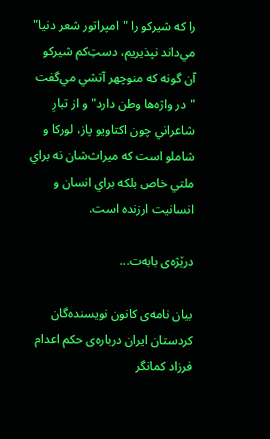را كه شيركو را "امپراتور شعر دنيا" مي‌داند نپذيريم، دستِ‌كم شيركو آن گونه كه منوچهر آتشي مي‌گفت "در واژه‌ها وطن دارد" و از تبارِ شاعراني چون اكتاويو پاز، لوركا و شاملو است كه ميراث‌شان نه براي ملتي خاص بلكه براي انسان و انسانيت ارزنده است.

درێژه‌ی بابه‌ت...

بیان نامه‌ی کانون نویسنده‌گان کردستان ایران درباره‌ی حکم اعدام فرزاد کمانگر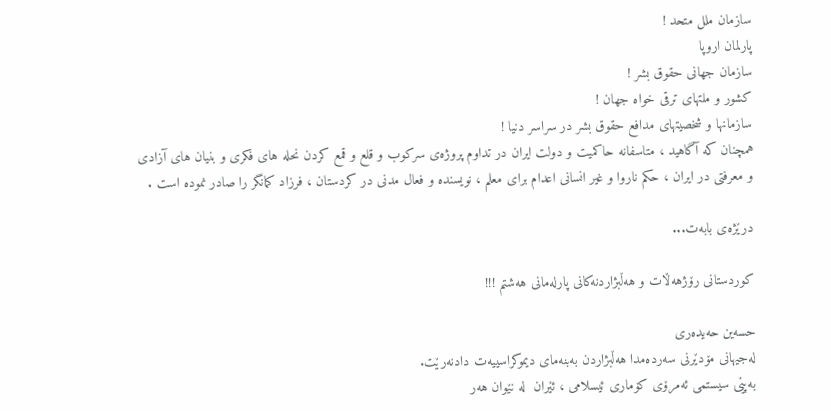سازمان ملل متحد !
پارلمان اروپا
سازمان جهانی حقوق بشر !
کشور و ملتهای ترقی خواه جهان !
سازمانها و شخصیتهای مدافع حقوق بشر در سراسر دنیا !
همچنان که‌ آگاهید ، متاسفانه‌ حاکمیت و دولت ایران در تداوم پروژه‌ی سرکوب و قلع و قمع کردن نحله‌ های فکری و بنیان های آزادی و معرفتی در ایران ، حکم ناروا و غیر انسانی اعدام برای معلم ، نویسنده‌ و فعال مدنی در کردستان ، فرزاد کمانگر را صادر نموده‌ است .

درێژه‌ی بابه‌ت...

کوردستانی رۆژهه‌ڵات و هه‌ڵبژاردنه‌کانی پارله‌مانی هه‌شتم !!!

حسه‌ین حه‌یده‌ری
له‌جیهانی مۆدێرنی سه‌ردەمدا هه‌ڵبژاردن به‌بنه‌مای دیموکراسییه‌ت داد‌نه‌رێت.
به‌پێی سیستمی ئه‌مرۆی کۆماری ئیسلامی ، ئێران ‌ له ‌نێوان هه‌ر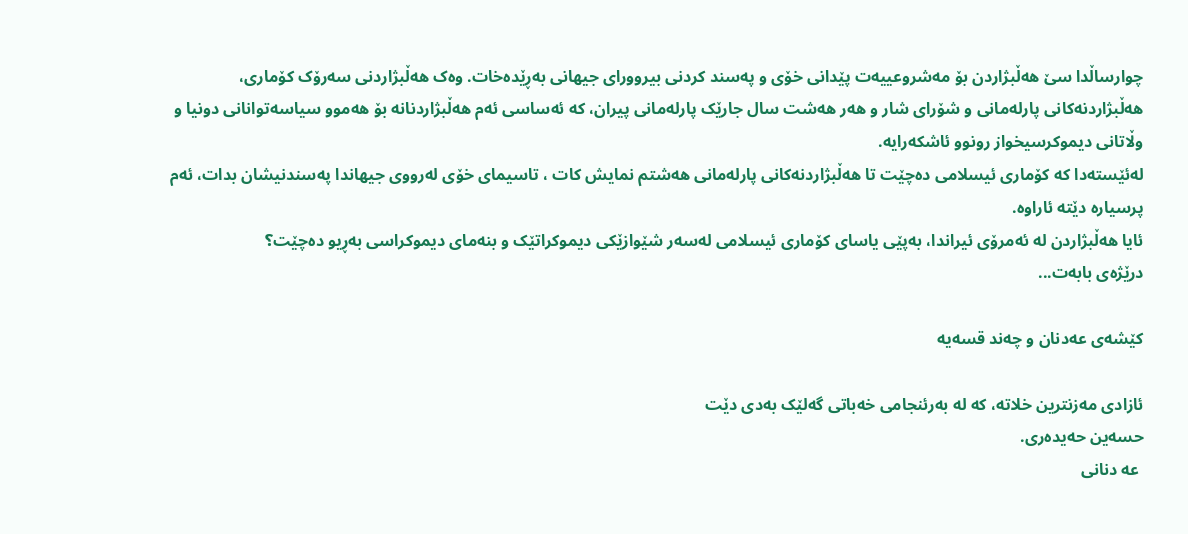چوارساڵدا سێ هه‌ڵبژاردن بۆ مه‌شروعییه‌ت پێدانی خۆی و په‌سند کردنی بیروورای جیهانی به‌ڕێده‌خات. وە‌ک هه‌ڵبژاردنی سه‌رۆک کۆماری، هه‌ڵبژاردنه‌کانی پارله‌مانی و شۆرای شار و هه‌ر هه‌شت سال جارێک پارله‌مانی پیران، که ‌ئه‌ساسی ئه‌م هه‌ڵبژاردنانه ‌بۆ هه‌موو سیاسه‌توانانی دونیا و وڵاتانی دیموکرسیخواز رونوو ئاشکه‌رایه‌.
له‌ئێسته‌دا که ‌کۆماری ئیسلامی ده‌چێت تا هه‌ڵبژاردنه‌کانی پارله‌مانی هه‌شتم ‌نمایش کات ، تاسیمای خۆی له‌رووی جیهاندا په‌سندنیشان بدات، ئه‌م پرسیاره ‌دێته‌ ئاراوه‌.
ئایا هه‌ڵبژاردن له ‌ئه‌مرۆی ئیراندا، به‌پێی یاسای کۆماری ئیسلامی له‌سه‌ر شێوازێکی دیموکراتێک و بنه‌مای دیموکراسی به‌ڕیو ده‌چێت؟
درێژه‌ی بابه‌ت...

کێشەی عەدنان و چەند قسەیە

ئازادی مه‌زنترین خلاته‌، که‌ له‌ به‌رئنجامی خه‌باتی گه‌لێک به‌دی دێت
حسه‌ین حه‌یده‌ری.
 عه دنانی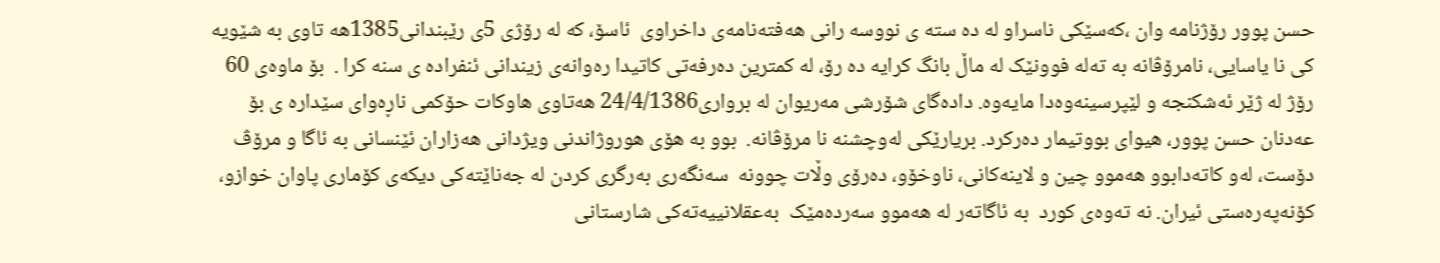حسن پوور رۆژنامه وان ،که‌سێکی ناسراو له ده سته ی نووسه رانی هه‌فته‌نامه‌ی داخراوی  ئاسۆ، که له رۆژی 5ی رێبندانی1385هه تاوی به شێویه کی نا یاسایی، نامرۆڤانه به‌ ته‌له فوونێک له ماڵ بانگ کرایه د‌ه رۆ، له کمترین ده‌رفه‌تی کاتیدا ره‌وانه‌ی زیندانی ئنفراده ی سنه‌ کرا .  بۆ ماوه‌ی 60 رۆژ له‌ ژێر ئه‌شکنجه ‌و لێپرسینه‌وه‌دا مایه‌وه‌. داده‌گای شۆرشی مه‌ریوان له‌ برواری24/4/1386 هه‌تاوی هاوکات حۆکمی ناڕەوای سێداره‌ ی بۆ عه‌دنان حسن پوور، هیوای بووتیمار ده‌رکرد. بریارێکی له‌وچشنه‌ نا مرۆڤانه‌.  بوو به‌ هۆی هوروژاندنی ویژدانی هه‌زاران ئێنسانی به‌ ئاگا و مرۆڤ دۆست، له‌و کاته‌دابوو هه‌موو چین و لاینه‌کانی، ناوخۆو، ده‌رۆی وڵات چوونه‌  سه‌نگه‌ری به‌رگری کردن له‌ جه‌ناێته‌کی دیکه‌ی کۆماری پاوان خوازو، کۆنه‌په‌ره‌ستی ئیران. نە ته‌وه‌ی کورد  به‌ ئاگاته‌ر له‌ هه‌موو سه‌رده‌مێک  به‌عقلانییه‌ته‌کی شارستانی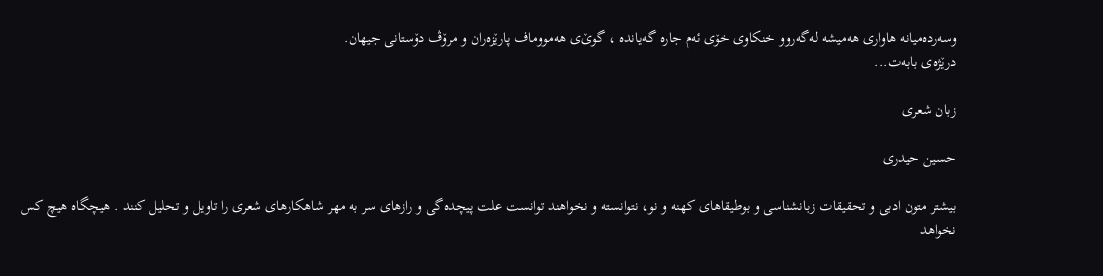وسه‌رده‌میانه‌‌ هاواری هه‌میشه‌ له‌گه‌روو خنکاوی خۆی ئه‌م جاره‌ گه‌یانده‌ ، گوێ‌ی هه‌مووماف پارێزه‌ران و مرۆڤ دۆستانی جیهان.
درێژه‌ی بابه‌ت...

زبان شعری

حسین حیدری

بیشتر متون ادبی و تحقیقات زبانشناسی و بوطیقاهای کهنه و نو، نتوانسته و نخواهند توانست علت پیچده‌گی و رازهای سر به مهر شاهکارهای شعری را تاویل و تحلیل کنند . هیچگاه هیچ کس نخواهد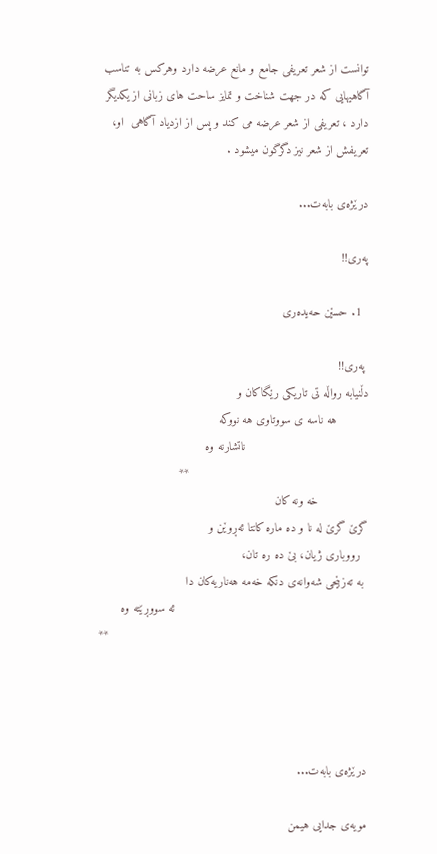توانست از شعر تعریفی جامع و مانع عرضه دارد وهرکس به تناسب آگاهیهایی که در جهت شناخت و تمایز ساحت های زبانی از یکدیگر دارد ، تعریفی از شعر عرضه می کند و پس از ازدیاد آگاهی  او، تعریفش از شعر نیز دگرگون میشود .

درێژه‌ی بابه‌ت...

په‌ری!!

  1. حسێن حه‌یده‌ری

 په‌ری!!
دڵنیابه‌ رواڵه‌ تی تاریکی رێگاکان و
         هه ناسه ی سووتاوی هه نووکه
                                   ناتشارنه وه
                                                   **
              خه ونه کان
گرێ گرێ له نا و ده ماره کانتا ئه‌ڕوێن و
  رووباری ژیان، بێ ده ره تان،
 به ته‌زبێحی شه‌وانه‌ی دنکه خه‌مه‌ هه‌ناریه‌کان دا
                                                       ئه سووڕێته وه
                                                                          **




درێژه‌ی بابه‌ت...

مویەی جدایی هیمن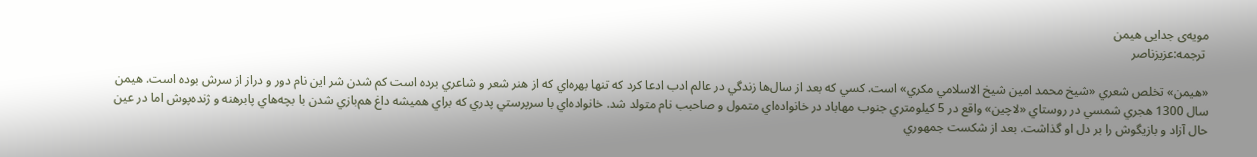مویەی جدایی هیمن
 ترجمە:عزیزناصر

«هيمن» تخلص شعري «شيخ محمد امين شيخ الاسلامي مكري» است. كسي كه بعد از سال‌ها زندگي در عالم ادب ادعا كرد كه تنها بهره‌اي كه از هنر شعر و شاعري برده است كم شدن شر اين نام دور و دراز از سرش بوده است. هيمن سال 1300 هجري شمسي در روستاي «لاچين» واقع در 5 كيلومتري جنوب مهاباد در خانواده‌اي متمول و صاحبب نام متولد شد. خانواده‌اي با سرپرستي پدري كه براي هميشه داغ هم‌بازي شدن با بچه‌هاي پابرهنه و ژنده‌پوش اما در عين حال آزاد و بازيگوش را بر دل او گذاشت. بعد از شكست جمهوري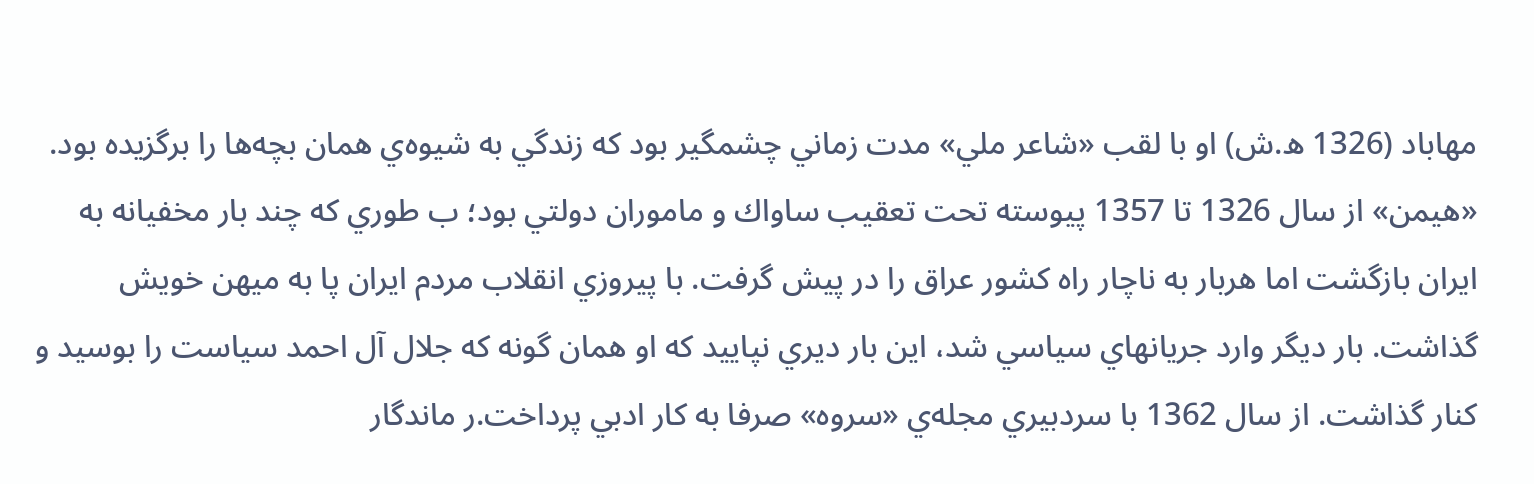مهاباد (1326 ه.ش) او با لقب «شاعر ملي» مدت زماني چشمگير بود كه زندگي به شيوه‌ي همان بچه‌ها را برگزيده بود. «هيمن» از سال 1326 تا 1357 پيوسته تحت تعقيب ساواك و ماموران دولتي بود؛ ب طوري كه چند بار مخفيانه به ايران بازگشت اما هربار به ناچار راه كشور عراق را در پيش گرفت. با پيروزي انقلاب مردم ايران پا به ميهن خويش گذاشت. بار ديگر وارد جريانهاي سياسي شد، اين بار ديري نپاييد كه او همان گونه كه جلال آل احمد سياست را بوسيد و كنار گذاشت. از سال 1362 با سردبيري مجله‌ي «سروه» صرفا به كار ادبي پرداخت.ر ماندگار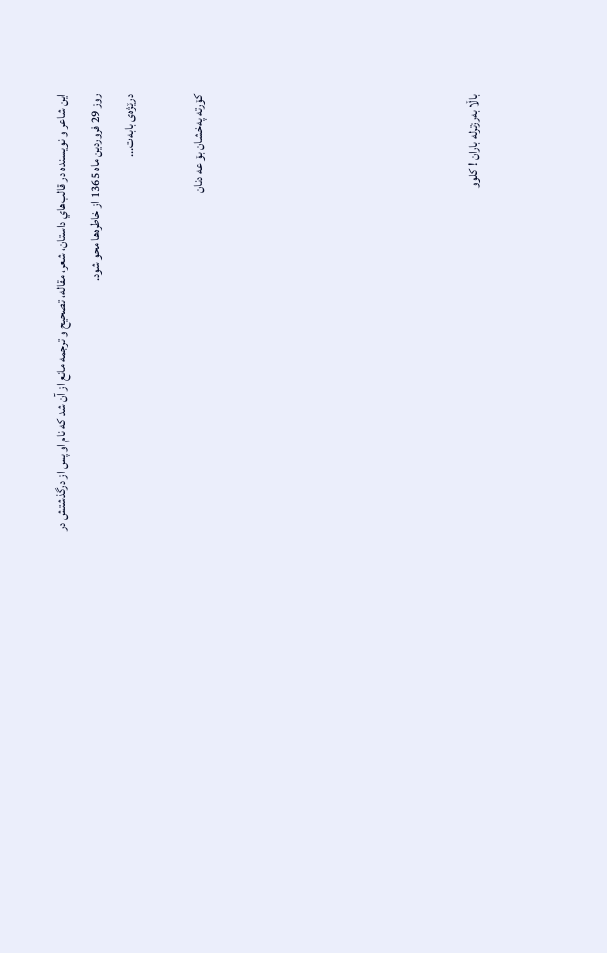اين شاعر و نويسنده در قالب‌هاي داستان، شعر، مقاله، تصحيح و ترجمه مانع از آن شد كه نام او پس از درگذشتش در روز 29 فروردين ماه 1365 از خاطره‌ها محو شود.
درێژه‌ی بابه‌ت...

کۆرته‌ په‌خشان بۆ عه‌ دنان







باڵا به‌رزترله‌ باران ! کلوو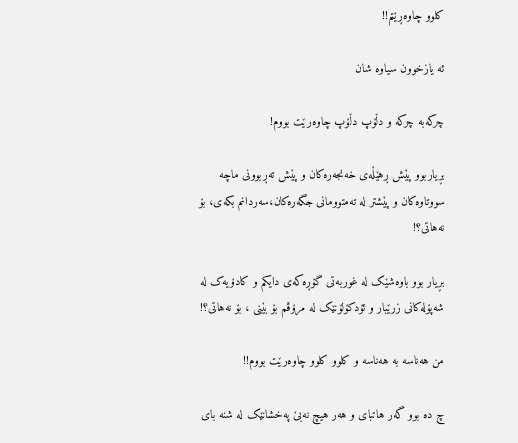کلوو چاوه‌ڕێتم!!

ئه‌ یازخوون سیاوه‌ شان

چرکه‌به چرکه‌ و دڵۆپ دڵۆپ چاوه‌رێت بووم!

بڕیاربوو پێش ڕهێڵه‌ی خه‌نجه‌ره‌کان و پێش ته‌ڕبوونی ماچه‌ سووتاوه‌کان و پێشتر له‌ ته‌متوومانی جگه‌ره‌کان،سه‌ردانم بکه‌ی، بۆ نه‌هاتی؟!

بڕیار بوو باوه‌شێک له‌ غوربه‌تی گۆڕه‌که‌ی دایکم و کادۆیه‌ک له‌ شه‌پۆله‌کانی زرێبار و ئۆدکۆلۆنێک له‌ مرۆڤم بۆ بێنی ، بۆ نه‌هاتی؟!

من هه‌ناسه‌ به‌ هه‌ناسه‌ و کلوو کلوو چاوه‌رێت بووم!!

چ ده‌ بوو گه‌ر هاتبای و هه‌ر هیچ نه‌بێ په‌خشانێک له‌ شنه‌ بای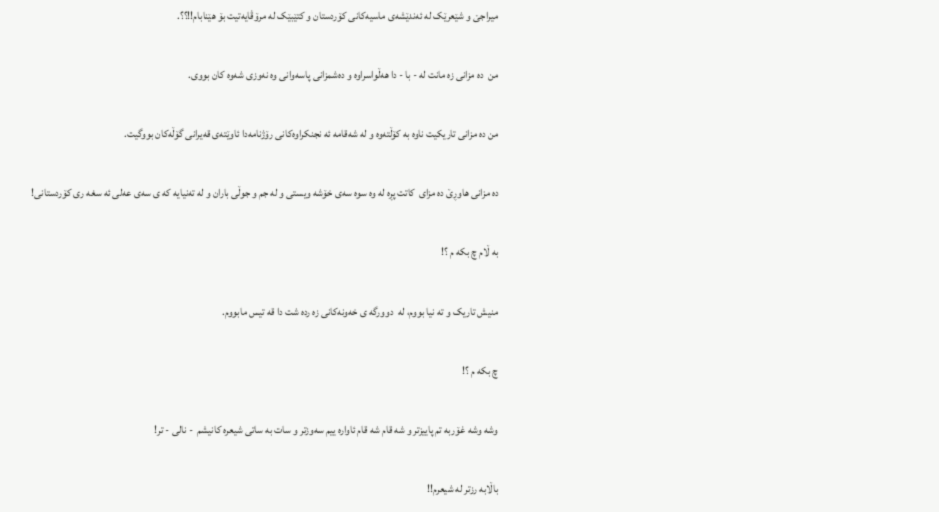میراجێ و شێعرێک له‌ ئه‌ندێشه‌ی ماسیه‌کانی کۆردستان و کتێبێک له‌ مرۆڤایه‌تیت بۆ هێنابام!!؟؟.

من  ده‌ مزانی زه‌ مانت له‌ - با - دا هه‌ڵواسراوه‌ و ده‌شمزانی پاسه‌وانی وه‌ نه‌وزی شه‌وه‌ کان بووی.

من ده‌ مزانی تاریکیت ناوه‌ به‌ کۆڵته‌وه‌ و له‌ شه‌قامه‌ ئه‌ نجنکراوه‌کانی رۆژنامه‌دا ئاوێته‌ی قه‌یرانی گۆڵه‌کان بووگیت.

ده مزانی هاوڕێ ده‌ مزای  کاتت پڕه‌ له‌ وه‌ سوه‌ سه‌ی خۆشه‌ ویستی و له‌ جم و جوڵی باران و له‌ ته‌نیایه‌ که ی سه‌ی عه‌لی ئه‌ سغه‌ ری کۆردستانی!

به‌ ڵام چ بکه‌ م ؟!

منیش تاریک و ته‌ نیا بووم، له‌  دوورگه‌ ی خه‌ونه‌کانی زه‌ رده‌ شت دا قه‌ تیس مابووم.

چ بکه‌ م ؟!

وشه‌ وشه‌ غۆربه‌ تم پاییزتر و شه‌ قام شه‌ قام ئاواره‌ ییم سه‌وزتر و سات به‌ ساتی شیعره‌ کانیشم  - نالی - تر!

باڵابه‌ رزتر له‌ شیعرم!!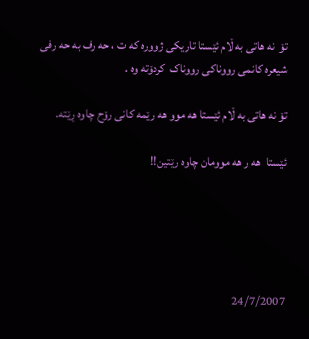تۆ  نه‌ هاتی به‌ ڵام ئێستا تاریکی ژووره‌ که‌ ت ، حه‌ رف به‌ حه‌ رفی شیعره‌ کانمی رووناکی رووناک  کردۆته‌ وه‌ .

تۆ نه‌ هاتی به‌ ڵام ئێستا هه‌ موو هه‌ رێمه‌ کانی رۆح چاوه‌ ڕێته‌.

ئێستا  هه‌ ر هه‌ موومان چاوه‌ رێتین!!





24/7/2007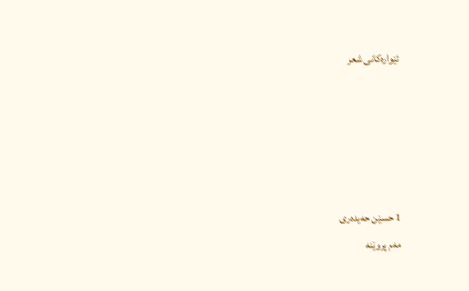ئێوارەکانی شعر





1 حسێن حه‌یده‌ری
مه‌م پروێنه‌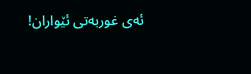ئه‌ی غوربه‌تی ئێواران!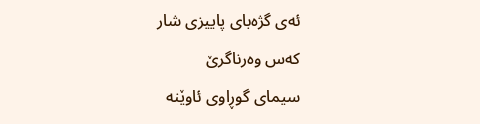ئه‌ی گژه‌بای پاییزی شار
که‌س وه‌رناگرێ
سیمای گوڕاوی ئا‌وێنه‌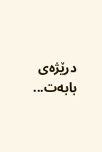درێژه‌ی بابه‌ت...